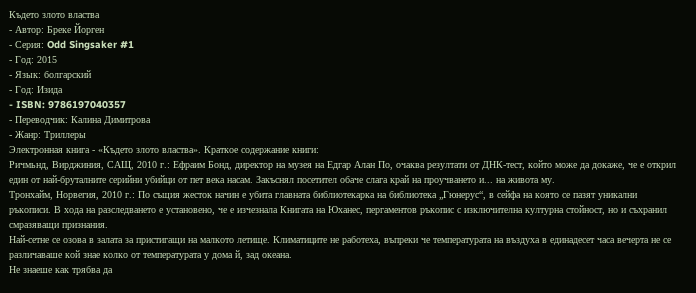Където злото властва
- Автор: Бреке Йорген
- Серия: Odd Singsaker #1
- Год: 2015
- Язык: болгарский
- Год: Изида
- ISBN: 9786197040357
- Переводчик: Калина Димитрова
- Жанр: Триллеры
Электронная книга - «Където злото властва». Краткое содержание книги:
Ричмьнд, Вирджиния, САЩ, 2010 г.: Ефраим Бонд, директор на музея на Едгар Алан По, очаква резултати от ДНК-тест, който може да докаже, че е открил един от най-бруталните серийни убийци от пет века насам. Закъснял посетител обаче слага край на проучването и... на живота му.
Тронхайм, Норвегия, 2010 г.: По същия жесток начин е убита главната библиотекарка на библиотека „Гюнерус“, в сейфа на която се пазят уникални ръкописи. В хода на разследването е установено, че е изчезнала Книгата на Юханес, пергаментов ръкопис с изключителна културна стойност, но и съхранил смразяващи признания.
Най-сетне се озова в залата за пристигащи на малкото летище. Климатиците не работеха, въпреки че температурата на въздуха в единадесет часа вечерта не се различаваше кой знае колко от температурата у дома й, зад океана.
Не знаеше как трябва да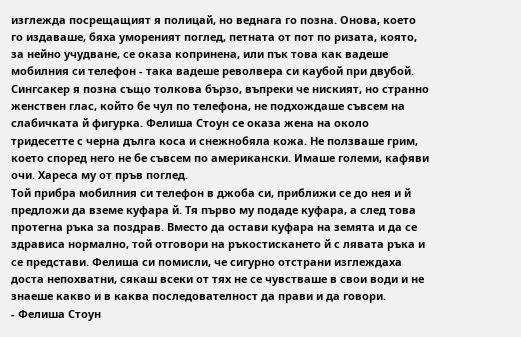изглежда посрещащият я полицай, но веднага го позна. Онова, което го издаваше, бяха умореният поглед, петната от пот по ризата, която, за нейно учудване, се оказа копринена, или пък това как вадеше мобилния си телефон - така вадеше револвера си каубой при двубой.
Сингсакер я позна също толкова бързо, въпреки че ниският, но странно женствен глас, който бе чул по телефона, не подхождаше съвсем на слабичката й фигурка. Фелиша Стоун се оказа жена на около тридесетте с черна дълга коса и снежнобяла кожа. Не ползваше грим, което според него не бе съвсем по американски. Имаше големи, кафяви очи. Хареса му от пръв поглед.
Той прибра мобилния си телефон в джоба си, приближи се до нея и й предложи да вземе куфара й. Тя първо му подаде куфара, а след това протегна ръка за поздрав. Вместо да остави куфара на земята и да се здрависа нормално, той отговори на ръкостискането й с лявата ръка и се представи. Фелиша си помисли, че сигурно отстрани изглеждаха доста непохватни, сякаш всеки от тях не се чувстваше в свои води и не знаеше какво и в каква последователност да прави и да говори.
- Фелиша Стоун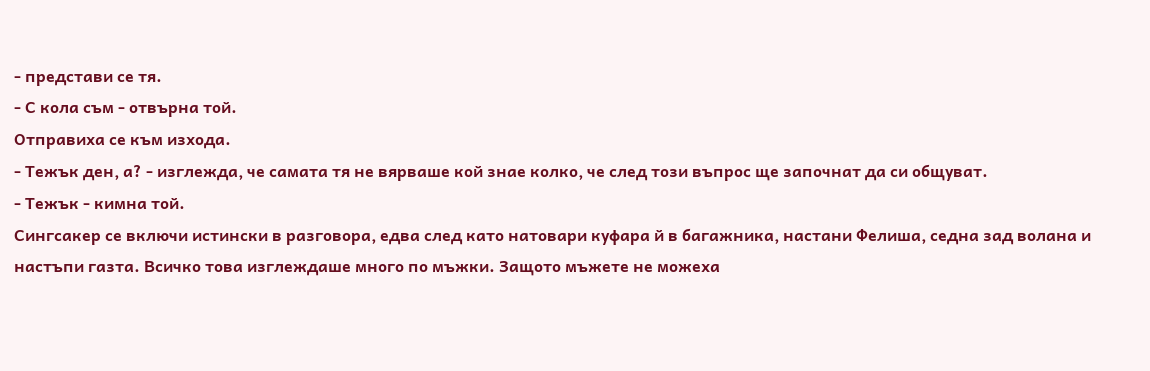- представи се тя.
- С кола съм - отвърна той.
Отправиха се към изхода.
- Тежък ден, а? - изглежда, че самата тя не вярваше кой знае колко, че след този въпрос ще започнат да си общуват.
- Тежък - кимна той.
Сингсакер се включи истински в разговора, едва след като натовари куфара й в багажника, настани Фелиша, седна зад волана и настъпи газта. Всичко това изглеждаше много по мъжки. Защото мъжете не можеха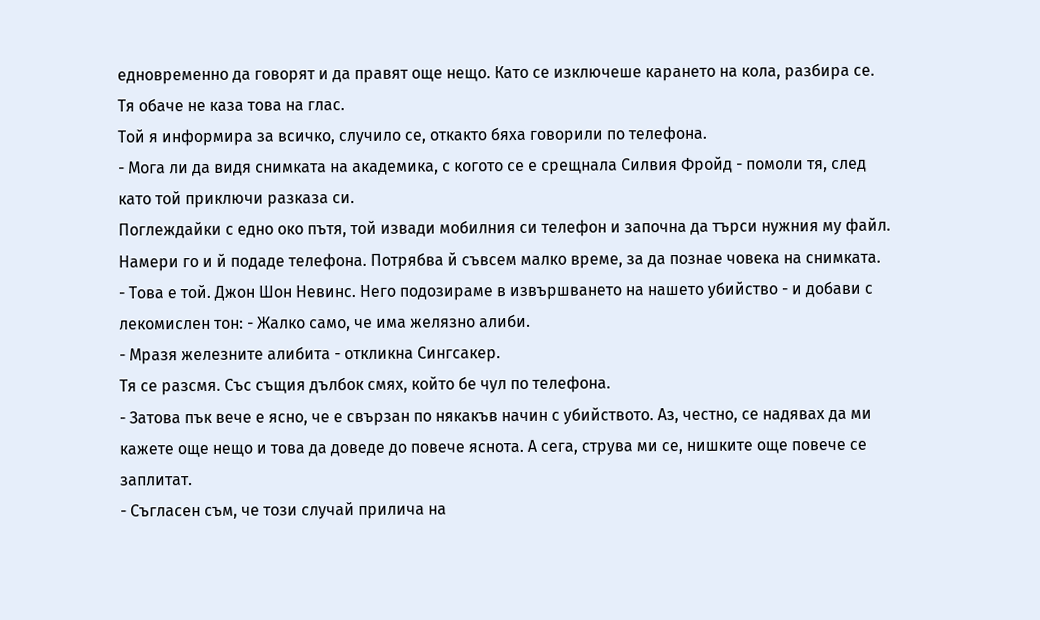едновременно да говорят и да правят още нещо. Като се изключеше карането на кола, разбира се. Тя обаче не каза това на глас.
Той я информира за всичко, случило се, откакто бяха говорили по телефона.
- Мога ли да видя снимката на академика, с когото се е срещнала Силвия Фройд - помоли тя, след като той приключи разказа си.
Поглеждайки с едно око пътя, той извади мобилния си телефон и започна да търси нужния му файл. Намери го и й подаде телефона. Потрябва й съвсем малко време, за да познае човека на снимката.
- Това е той. Джон Шон Невинс. Него подозираме в извършването на нашето убийство - и добави с лекомислен тон: - Жалко само, че има желязно алиби.
- Мразя железните алибита - откликна Сингсакер.
Тя се разсмя. Със същия дълбок смях, който бе чул по телефона.
- Затова пък вече е ясно, че е свързан по някакъв начин с убийството. Аз, честно, се надявах да ми кажете още нещо и това да доведе до повече яснота. А сега, струва ми се, нишките още повече се заплитат.
- Съгласен съм, че този случай прилича на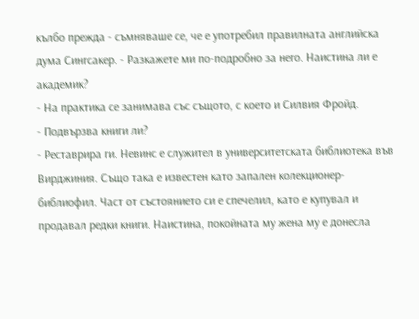кълбо прежда - съмняваше се, че е употребил правилната английска дума Сингсакер. - Разкажете ми по-подробно за него. Наистина ли е академик?
- На практика се занимава със същото, с което и Силвия Фройд.
- Подвързва книги ли?
- Реставрира ги. Невинс е служител в университетската библиотека във Вирджиния. Също така е известен като запален колекционер-библиофил. Част от състоянието си е спечелил, като е купувал и продавал редки книги. Наистина, покойната му жена му е донесла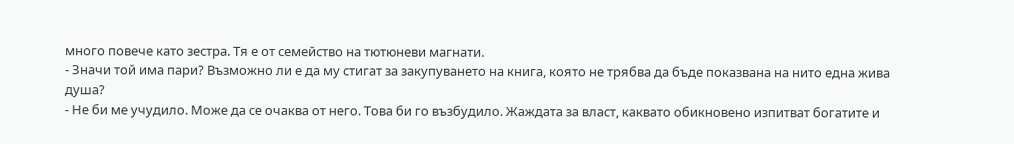много повече като зестра. Тя е от семейство на тютюневи магнати.
- Значи той има пари? Възможно ли е да му стигат за закупуването на книга, която не трябва да бъде показвана на нито една жива душа?
- Не би ме учудило. Може да се очаква от него. Това би го възбудило. Жаждата за власт, каквато обикновено изпитват богатите и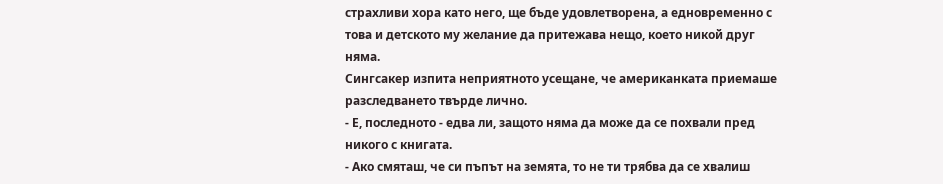страхливи хора като него, ще бъде удовлетворена, а едновременно с това и детското му желание да притежава нещо, което никой друг няма.
Сингсакер изпита неприятното усещане, че американката приемаше разследването твърде лично.
- Е, последното - едва ли, защото няма да може да се похвали пред никого с книгата.
- Ако смяташ, че си пъпът на земята, то не ти трябва да се хвалиш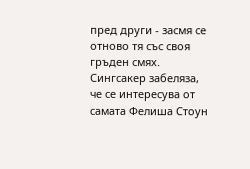пред други - засмя се отново тя със своя гръден смях.
Сингсакер забеляза, че се интересува от самата Фелиша Стоун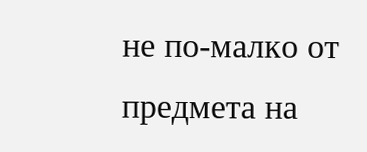не по-малко от предмета на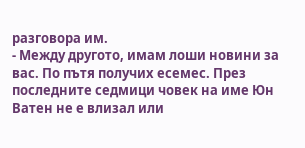разговора им.
- Между другото, имам лоши новини за вас. По пътя получих есемес. През последните седмици човек на име Юн Ватен не е влизал или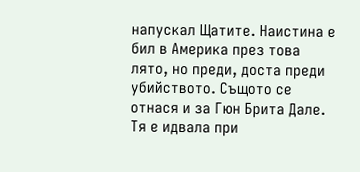напускал Щатите. Наистина е бил в Америка през това лято, но преди, доста преди убийството. Същото се отнася и за Гюн Брита Дале. Тя е идвала при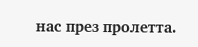нас през пролетта.